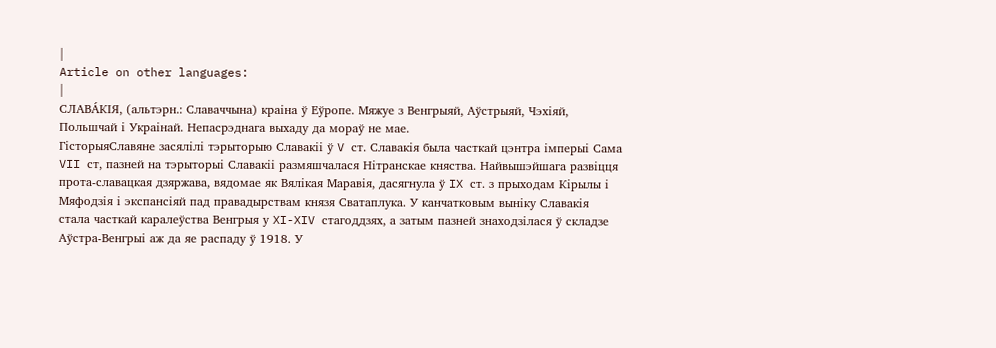|
Article on other languages:
|
СЛАВА́КІЯ, (альтэрн.: Славаччына) краіна ў Еўропе. Мяжуе з Венгрыяй, Аўстрыяй, Чэхіяй, Польшчай і Украінай. Непасрэднага выхаду да мораў не мае.
ГісторыяСлавяне засялілі тэрыторыю Славакіі ў V ст. Славакія была часткай цэнтра імперыі Сама VII ст, пазней на тэрыторыі Славакіі размяшчалася Нітранскае княства. Найвышэйшага развіцця прота-славацкая дзяржава, вядомае як Вялікая Маравія, дасягнула ў IX ст. з прыходам Кірылы і Мяфодзія і экспансіяй пад правадырствам князя Сватаплука. У канчатковым выніку Славакія стала часткай каралеўства Венгрыя у XI-XIV стагоддзях, а затым пазней знаходзілася ў складзе Аўстра-Венгрыі аж да яе распаду ў 1918. У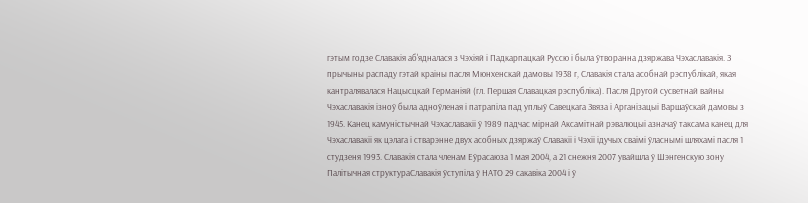гэтым годзе Славакія аб'ядналася з Чэхіяй і Падкарпацкай Руссю і была ўтворанна дзяржава Чэхаславакія. З прычыны распаду гэтай краіны пасля Мюнхенскай дамовы 1938 г, Славакія стала асобнай рэспублікай, якая кантралявалася Нацысцкай Германіяй (гл. Першая Славацкая рэспубліка). Пасля Другой сусветнай вайны Чэхаславакія ізноў была адноўленая і патрапіла пад уплыў Савецкага Звяза і Арганізацыі Варшаўскай дамовы з 1945. Канец камуністычнай Чэхаславакіі ў 1989 падчас мірнай Аксамітнай рэвалюцыі азначаў таксама канец для Чэхаславакіі як цэлага і стварэнне двух асобных дзяржаў Славакіі і Чэхіі ідучых сваімі ўласнымі шляхамі пасля 1 студзеня 1993. Славакія стала членам Еўрасаюза 1 мая 2004, а 21 снежня 2007 увайшла ў Шэнгенскую зону Палітычная структураСлавакія ўступіла ў НАТО 29 сакавіка 2004 і ў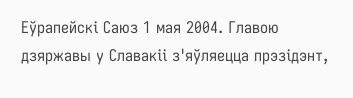Еўрапейскі Саюз 1 мая 2004. Главою дзяржавы у Славакіі з'яўляецца прэзідэнт,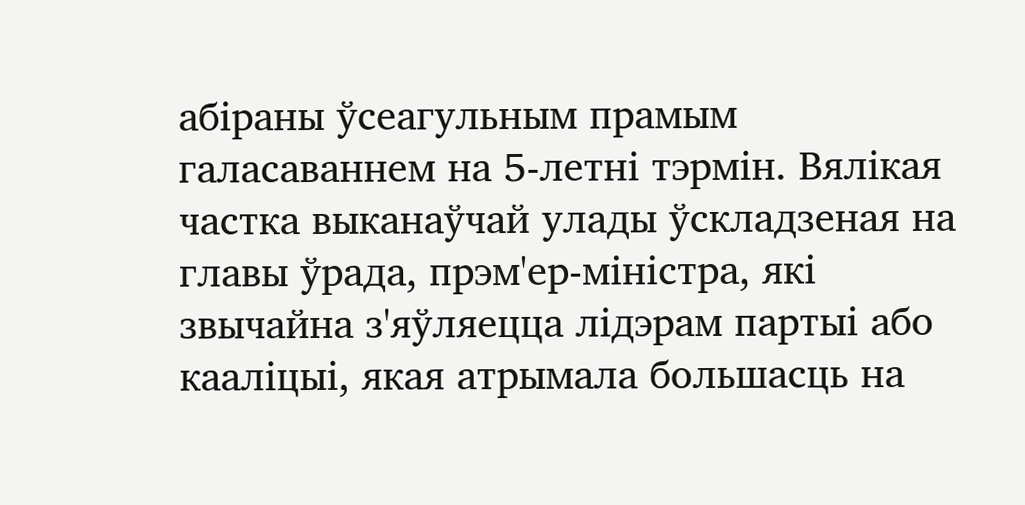абіраны ўсеагульным прамым галасаваннем на 5-летні тэрмін. Вялікая частка выканаўчай улады ўскладзеная на главы ўрада, прэм'ер-міністра, які звычайна з'яўляецца лідэрам партыі або кааліцыі, якая атрымала большасць на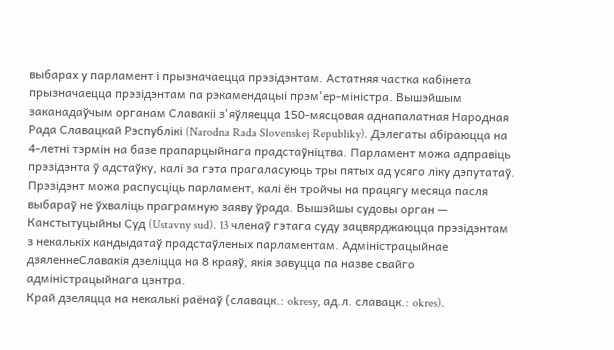выбарах у парламент і прызначаецца прэзідэнтам. Астатняя частка кабінета прызначаецца прэзідэнтам па рэкамендацыі прэм'ер-міністра. Вышэйшым заканадаўчым органам Славакіі з'яўляецца 150-мясцовая аднапалатная Народная Рада Славацкай Рэспублікі (Narodna Rada Slovenskej Republiky). Дэлегаты абіраюцца на 4-летні тэрмін на базе прапарцыйнага прадстаўніцтва. Парламент можа адправіць прэзідэнта ў адстаўку, калі за гэта прагаласуюць тры пятых ад усяго ліку дэпутатаў. Прэзідэнт можа распусціць парламент, калі ён тройчы на працягу месяца пасля выбараў не ўхваліць праграмную заяву ўрада. Вышэйшы судовы орган — Канстытуцыйны Суд (Ustavny sud). 13 членаў гэтага суду зацвярджаюцца прэзідэнтам з некалькіх кандыдатаў прадстаўленых парламентам. Адміністрацыйнае дзяленнеСлавакія дзеліцца на 8 краяў, якія завуцца па назве свайго адміністрацыйнага цэнтра.
Край дзеляцца на некалькі раёнаў (славацк.: okresy, ад.л. славацк.: okres).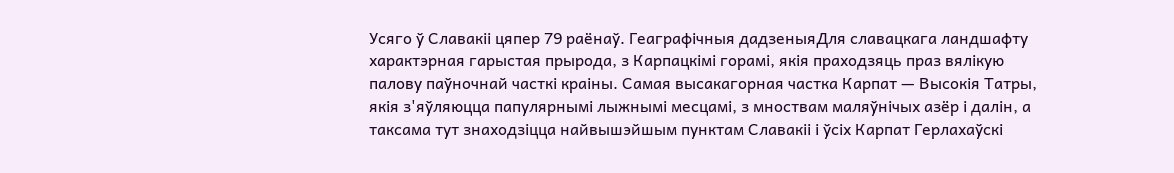Усяго ў Славакіі цяпер 79 раёнаў. Геаграфічныя дадзеныяДля славацкага ландшафту характэрная гарыстая прырода, з Карпацкімі горамі, якія праходзяць праз вялікую палову паўночнай часткі краіны. Самая высакагорная частка Карпат — Высокія Татры, якія з'яўляюцца папулярнымі лыжнымі месцамі, з мноствам маляўнічых азёр і далін, а таксама тут знаходзіцца найвышэйшым пунктам Славакіі і ўсіх Карпат Герлахаўскі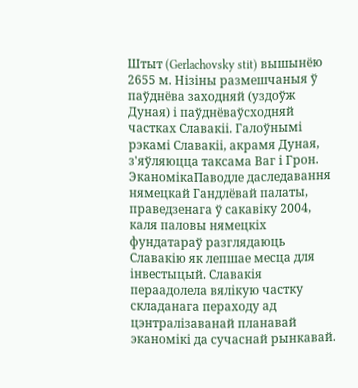Штыт (Gerlachovsky stit) вышынёю 2655 м. Нізіны размешчаныя ў паўднёва заходняй (уздоўж Дуная) і паўднёваўсходняй частках Славакіі. Галоўнымі рэкамі Славакіі, акрамя Дуная, з'яўляюцца таксама Ваг і Грон. ЭканомікаПаводле даследавання нямецкай Гандлёвай палаты, праведзенага ў сакавіку 2004, каля паловы нямецкіх фундатараў разглядаюць Славакію як лепшае месца для інвестыцый. Славакія пераадолела вялікую частку складанага пераходу ад цэнтралізаванай планавай эканомікі да сучаснай рынкавай.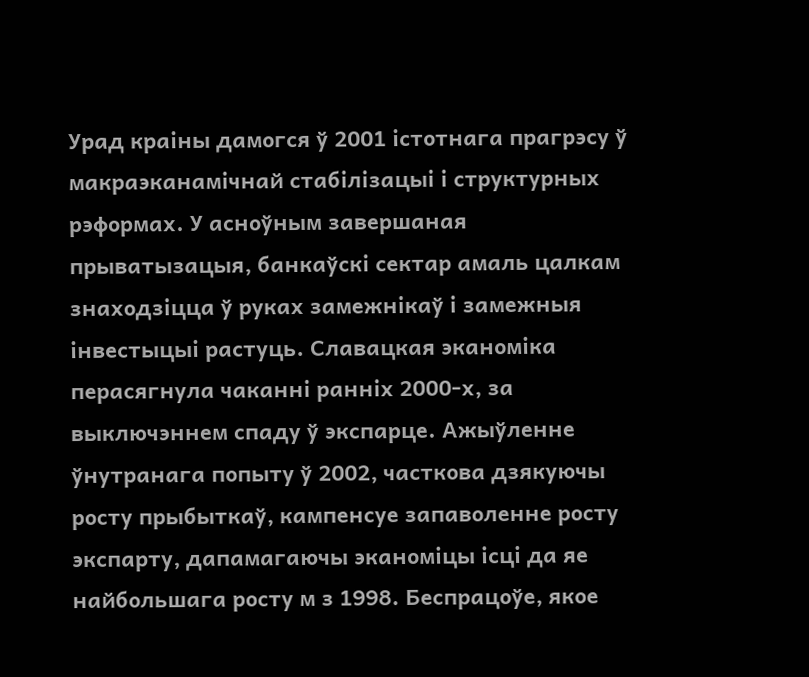Урад краіны дамогся ў 2001 істотнага прагрэсу ў макраэканамічнай стабілізацыі і структурных рэформах. У асноўным завершаная прыватызацыя, банкаўскі сектар амаль цалкам знаходзіцца ў руках замежнікаў і замежныя інвестыцыі растуць. Славацкая эканоміка перасягнула чаканні ранніх 2000-х, за выключэннем спаду ў экспарце. Ажыўленне ўнутранага попыту ў 2002, часткова дзякуючы росту прыбыткаў, кампенсуе запаволенне росту экспарту, дапамагаючы эканоміцы ісці да яе найбольшага росту м з 1998. Беспрацоўе, якое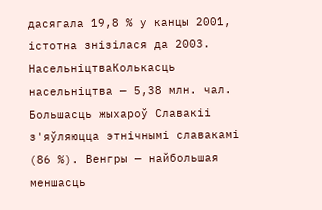дасягала 19,8 % у канцы 2001, істотна знізілася да 2003. НасельніцтваКолькасць насельніцтва — 5,38 млн. чал. Большасць жыхароў Славакіі з'яўляюцца этнічнымі славакамі (86 %). Венгры — найбольшая меншасць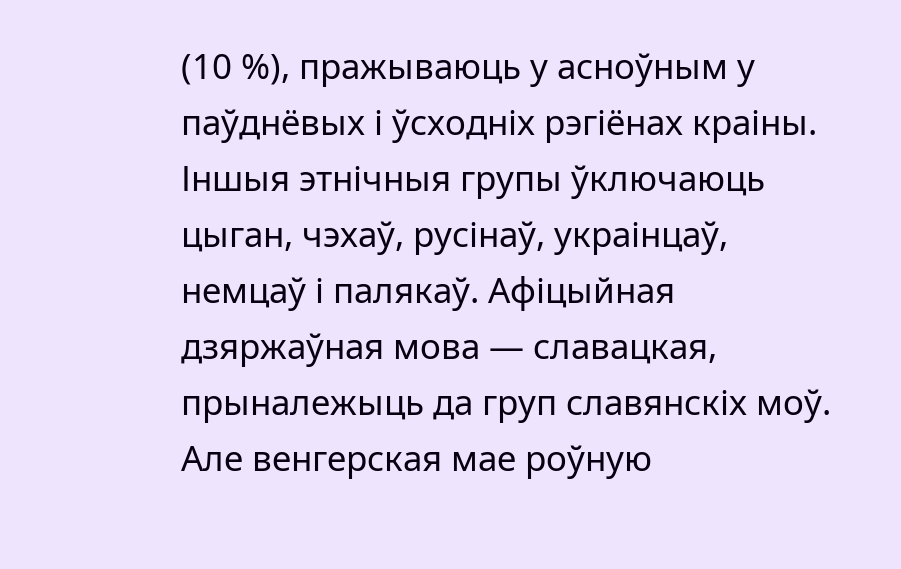(10 %), пражываюць у асноўным у паўднёвых і ўсходніх рэгіёнах краіны. Іншыя этнічныя групы ўключаюць цыган, чэхаў, русінаў, украінцаў, немцаў і палякаў. Афіцыйная дзяржаўная мова — славацкая, прыналежыць да груп славянскіх моў. Але венгерская мае роўную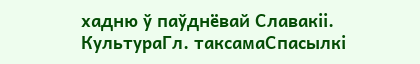хадню ў паўднёвай Славакіі. КультураГл. таксамаСпасылкі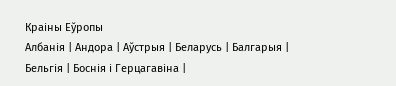Краіны Еўропы
Албанія | Андора | Аўстрыя | Беларусь | Балгарыя | Бельгія | Боснія і Герцагавіна |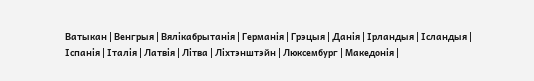Ватыкан | Венгрыя | Вялікабрытанія | Германія | Грэцыя | Данія | Ірландыя | Ісландыя | Іспанія | Італія | Латвія | Літва | Ліхтэнштэйн | Люксембург | Македонія |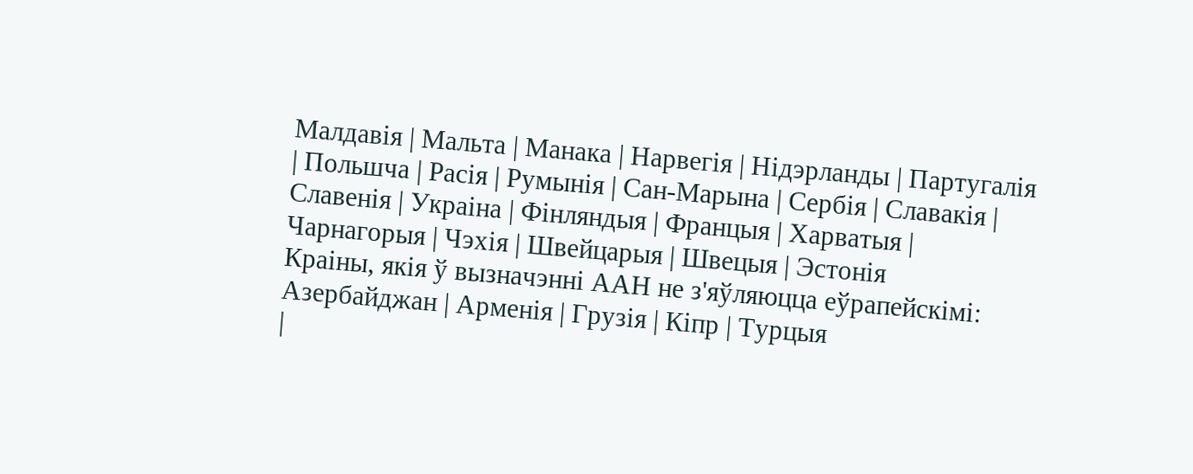Малдавія | Мальта | Манака | Нарвегія | Нідэрланды | Партугалія | Польшча | Расія | Румынія | Сан-Марына | Сербія | Славакія | Славенія | Украіна | Фінляндыя | Францыя | Харватыя | Чарнагорыя | Чэхія | Швейцарыя | Швецыя | Эстонія
Краіны, якія ў вызначэнні ААН не з'яўляюцца еўрапейскімі: Азербайджан | Арменія | Грузія | Кіпр | Турцыя
|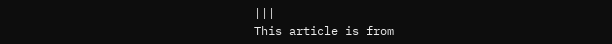|||
This article is from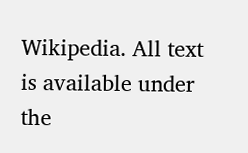Wikipedia. All text is available under the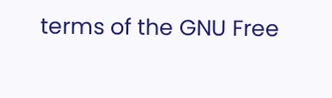terms of the GNU Free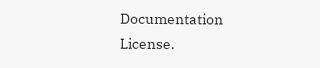Documentation License.